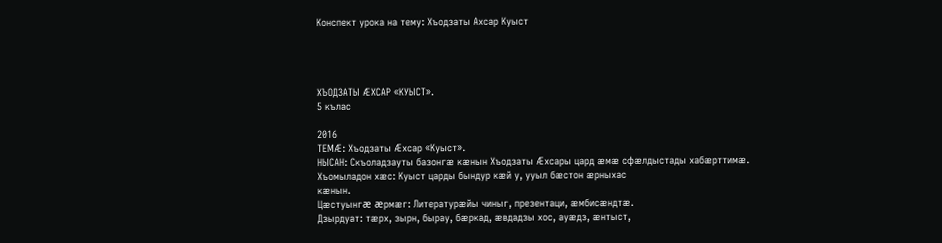Конспект урока на тему: Хъодзаты Ахсар Куыст




ХЪОДЗАТЫ ÆХСАР «КУЫСТ».
5 кълас

2016
ТЕМÆ: Хъодзаты Æхсар «Куыст».
НЫСАН: Скъоладзауты базонгæ кæнын Хъодзаты Æхсары цард æмæ сфæлдыстады хабæрттимæ.
Хъомыладон хæс: Куыст царды бындур кæй у, ууыл бæстон æрныхас
кæнын.
Цæстуынгæ æрмæг: Литературæйы чиныг, презентаци, æмбисæндтæ.
Дзырдуат: тæрх, зырн, бырау, бæркад, æвдадзы хос, ауæдз, æнтыст,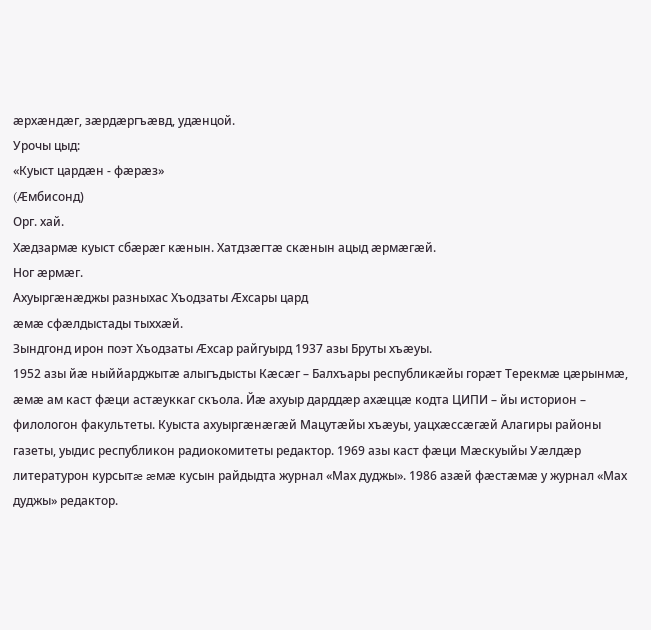æрхæндæг, зæрдæргъæвд, удæнцой.
Урочы цыд:
«Куыст цардæн - фæрæз»
(Æмбисонд)
Орг. хай.
Хæдзармæ куыст сбæрæг кæнын. Хатдзæгтæ скæнын ацыд æрмæгæй.
Ног æрмæг.
Ахуыргæнæджы разныхас Хъодзаты Æхсары цард
æмæ сфæлдыстады тыххæй.
Зындгонд ирон поэт Хъодзаты Æхсар райгуырд 1937 азы Бруты хъæуы.
1952 азы йæ ныййарджытæ алыгъдысты Кæсæг – Балхъары республикæйы горæт Терекмæ цæрынмæ, æмæ ам каст фæци астæуккаг скъола. Йæ ахуыр дарддæр ахæццæ кодта ЦИПИ – йы историон – филологон факультеты. Куыста ахуыргæнæгæй Мацутæйы хъæуы, уацхæссæгæй Алагиры районы газеты, уыдис республикон радиокомитеты редактор. 1969 азы каст фæци Мæскуыйы Уæлдæр литературон курсытæ æмæ кусын райдыдта журнал «Мах дуджы». 1986 азæй фæстæмæ у журнал «Мах дуджы» редактор.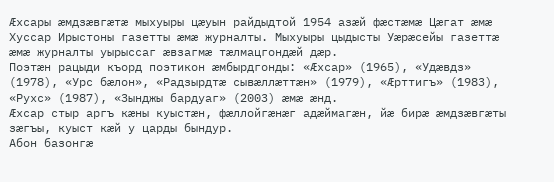Æхсары æмдзæвгæтæ мыхуыры цæуын райдыдтой 1954 азæй фæстæмæ Цæгат æмæ Хуссар Ирыстоны газетты æмæ журналты. Мыхуыры цыдысты Уæрæсейы газеттæ æмæ журналты уырыссаг æвзагмæ тæлмацгондæй дæр.
Поэтæн рацыди къорд поэтикон æмбырдгонды: «Æхсар» (1965), «Удæвдз» (1978), «Урс бæлон», «Радзырдтæ сывæллæттæн» (1979), «Æрттигъ» (1983), «Рухс» (1987), «Зынджы бардуаг» (2003) æмæ æнд.
Æхсар стыр аргъ кæны куыстæн, фæллойгæнæг адæймагæн, йæ бирæ æмдзæвгæты зæгъы, куыст кæй у царды бындур.
Абон базонгæ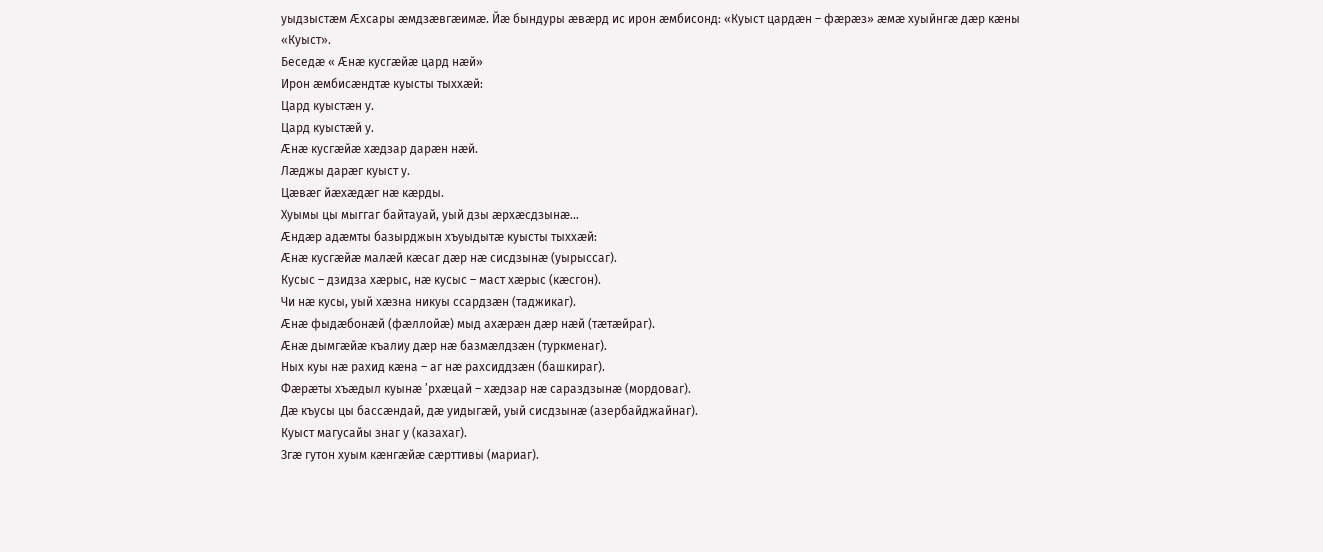уыдзыстæм Æхсары æмдзæвгæимæ. Йæ бындуры æвæрд ис ирон æмбисонд: «Куыст цардæн – фæрæз» æмæ хуыйнгæ дæр кæны «Куыст».
Беседæ « Æнæ кусгæйæ цард нæй»
Ирон æмбисæндтæ куысты тыххæй:
Цард куыстæн у.
Цард куыстæй у.
Æнæ кусгæйæ хæдзар дарæн нæй.
Лæджы дарæг куыст у.
Цæвæг йæхæдæг нæ кæрды.
Хуымы цы мыггаг байтауай, уый дзы æрхæсдзынæ…
Æндæр адæмты базырджын хъуыдытæ куысты тыххæй:
Æнæ кусгæйæ малæй кæсаг дæр нæ сисдзынæ (уырыссаг).
Кусыс – дзидза хæрыс, нæ кусыс – маст хæрыс (кæсгон).
Чи нæ кусы, уый хæзна никуы ссардзæн (таджикаг).
Æнæ фыдæбонæй (фæллойæ) мыд ахæрæн дæр нæй (тæтæйраг).
Æнæ дымгæйæ къалиу дæр нæ базмæлдзæн (туркменаг).
Ных куы нæ рахид кæна – аг нæ рахсиддзæн (башкираг).
Фæрæты хъæдыл куынæ ’рхæцай – хæдзар нæ сараздзынæ (мордоваг).
Дæ къусы цы бассæндай, дæ уидыгæй, уый сисдзынæ (азербайджайнаг).
Куыст магусайы знаг у (казахаг).
Згæ гутон хуым кæнгæйæ сæрттивы (мариаг).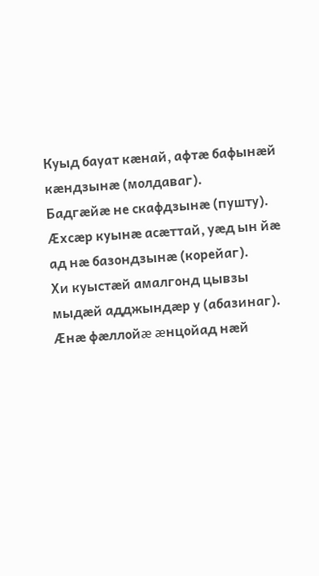Куыд бауат кæнай, афтæ бафынæй кæндзынæ (молдаваг).
Бадгæйæ не скафдзынæ (пушту).
Æхсæр куынæ асæттай, уæд ын йæ ад нæ базондзынæ (корейаг).
Хи куыстæй амалгонд цывзы мыдæй адджындæр у (абазинаг).
Æнæ фæллойæ æнцойад нæй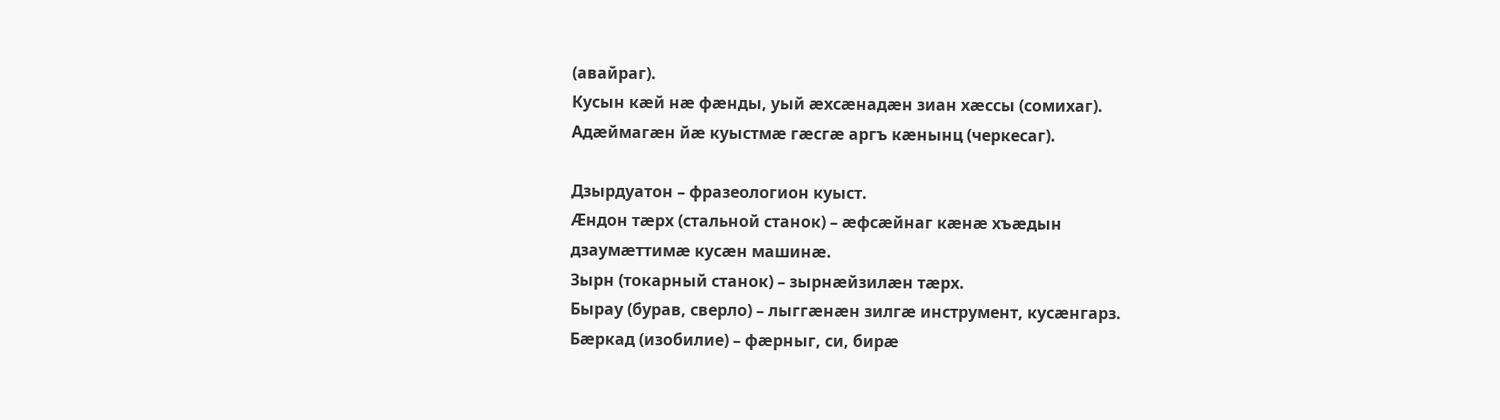(авайраг).
Кусын кæй нæ фæнды, уый æхсæнадæн зиан хæссы (сомихаг).
Адæймагæн йæ куыстмæ гæсгæ аргъ кæнынц (черкесаг).

Дзырдуатон – фразеологион куыст.
Æндон тæрх (стальной станок) – æфсæйнаг кæнæ хъæдын дзаумæттимæ кусæн машинæ.
Зырн (токарный станок) – зырнæйзилæн тæрх.
Бырау (бурав, сверло) – лыггæнæн зилгæ инструмент, кусæнгарз.
Бæркад (изобилие) – фæрныг, си, бирæ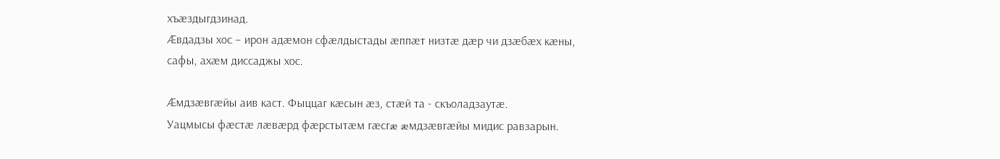хъæздыгдзинад.
Æвдадзы хос – ирон адæмон сфæлдыстады æппæт низтæ дæр чи дзæбæх кæны, сафы, ахæм диссаджы хос.

Æмдзæвгæйы аив каст. Фыццаг кæсын æз, стæй та - скъоладзаутæ.
Уацмысы фæстæ лæвæрд фæрстытæм гæсгæ æмдзæвгæйы мидис равзарын.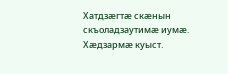Хатдзæгтæ скæнын скъоладзаутимæ иумæ.
Хæдзармæ куыст.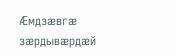Æмдзæвгæ зæрдывæрдæй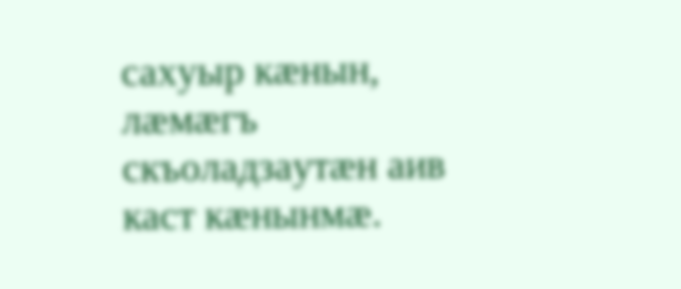сахуыр кæнын, лæмæгъ скъоладзаутæн аив каст кæнынмæ.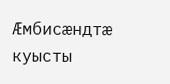Æмбисæндтæ куысты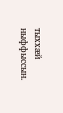тыххæй ныффыссын.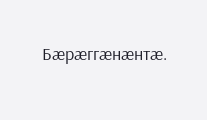Бæрæггæнæнтæ.